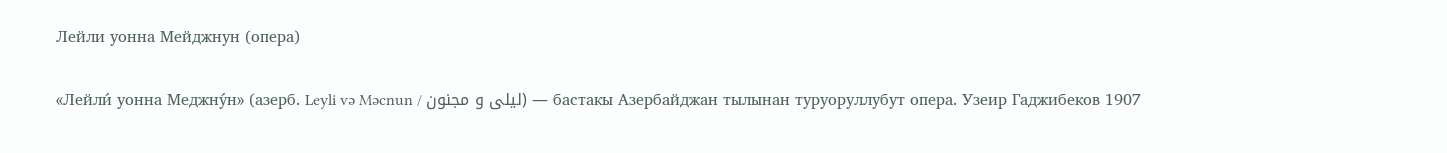Лейли уонна Мейджнун (опера)

«Лейли́ уонна Меджну́н» (азерб. Leyli və Məcnun / لیلی و مجنون) — бастакы Азербайджан тылынан туруоруллубут опера. Узеир Гаджибеков 1907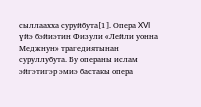сыллаахха суруйбута[1]. Опера XVI үйэ бэйиэтин Физули «Лейли уонна Меджнун» трагедиятынан суруллубута. Бу операны ислам эйгэтигэр эмиэ бастакы опера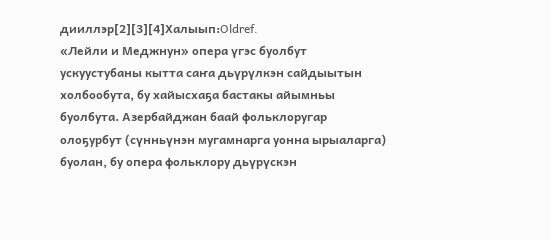дииллэр[2][3][4]Халыып:Oldref.
«Лейли и Меджнун» опера үгэс буолбут ускуустубаны кытта саҥа дьүрүлкэн сайдыытын холбообута, бу хайысхаҕа бастакы айымньы буолбута. Азербайджан баай фольклоругар олоҕурбут (сүнньүнэн мугамнарга уонна ырыаларга) буолан, бу опера фольклору дьүрүскэн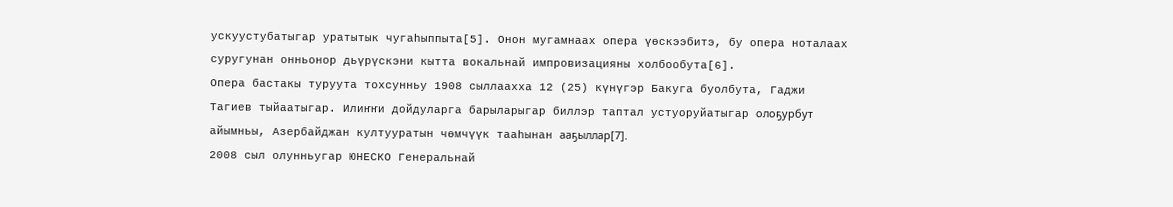ускуустубатыгар уратытык чугаһыппыта[5]. Онон мугамнаах опера үөскээбитэ, бу опера ноталаах суругунан онньонор дьүрүскэни кытта вокальнай импровизацияны холбообута[6].
Опера бастакы туруута тохсунньу 1908 сыллаахха 12 (25) күнүгэр Бакуга буолбута, Гаджи Тагиев тыйаатыгар. Илиҥҥи дойдуларга барыларыгар биллэр таптал устуоруйатыгар олоҕурбут айымньы, Азербайджан култууратын чөмчүүк тааһынан ааҕыллар[7].
2008 сыл олунньугар ЮНЕСКО Генеральнай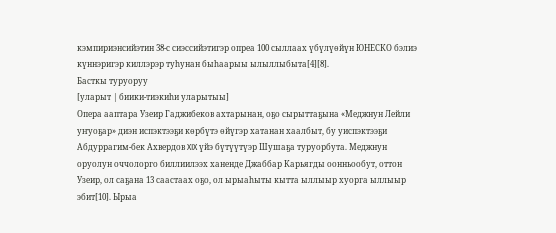кэмпириэнсийэтин 38-с сиэссийэтигэр опреа 100 сыллаах үбүлүөйүн ЮНЕСКО бэлиэ күннэригэр киллэрэр туһунан быһаарыы ылыллыбыта[4][8].
Басткы туруоруу
[уларыт | биики-тиэкиһи уларытыы]
Опера ааптара Узеир Гаджибеков ахтарынан, оҕо сырыттаҕына «Меджнун Лейли уҥуоҕар» диэн испэктээҕи көрбүтэ өйүгэр хатанан хаалбыт, бу уиспэктээҕи Абдуррагим-бек Ахвердов XIX үйэ бүтүүтүэр Шушаҕа туруорбута. Меджнун оруолун оччолорго биллиилээх ханенде Джаббар Карьягды оонньообут, оттон Узеир, ол саҕана 13 саастаах оҕо, ол ырыаһыты кытта ыллыыр хуорга ыллыыр эбит[10]. Ырыа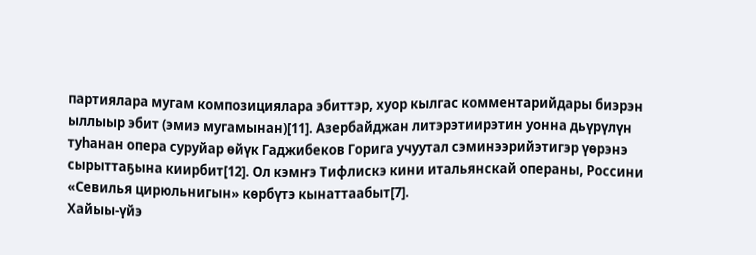партиялара мугам композициялара эбиттэр, хуор кылгас комментарийдары биэрэн ыллыыр эбит (эмиэ мугамынан)[11]. Азербайджан литэрэтиирэтин уонна дьүрүлүн туһанан опера суруйар өйүк Гаджибеков Горига учуутал сэминээрийэтигэр үөрэнэ сырыттаҕына киирбит[12]. Ол кэмҥэ Тифлискэ кини итальянскай операны, Россини «Севилья цирюльнигын» көрбүтэ кынаттаабыт[7].
Хайыы-үйэ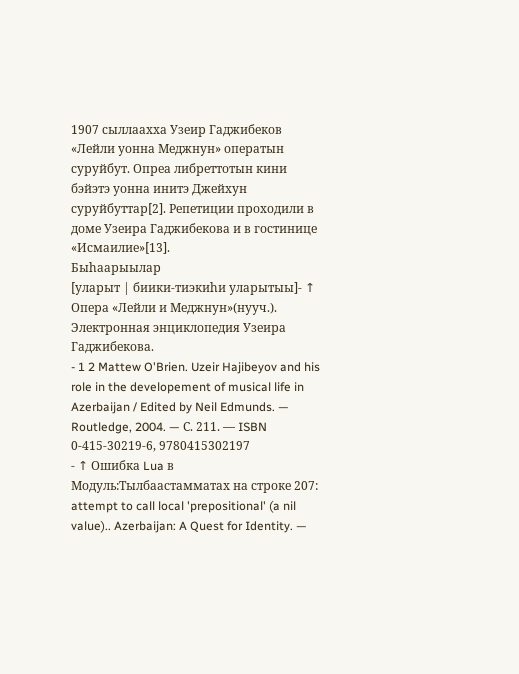1907 сыллаахха Узеир Гаджибеков «Лейли уонна Меджнун» оператын суруйбут. Опреа либреттотын кини бэйэтэ уонна инитэ Джейхун суруйбуттар[2]. Репетиции проходили в доме Узеира Гаджибекова и в гостинице «Исмаилие»[13].
Быһаарыылар
[уларыт | биики-тиэкиһи уларытыы]- ↑ Опера «Лейли и Меджнун»(нууч.). Электронная энциклопедия Узеира Гаджибекова.
- 1 2 Mattew O'Brien. Uzeir Hajibeyov and his role in the developement of musical life in Azerbaijan / Edited by Neil Edmunds. — Routledge, 2004. — С. 211. — ISBN 0-415-30219-6, 9780415302197
- ↑ Ошибка Lua в Модуль:Тылбаастамматах на строке 207: attempt to call local 'prepositional' (a nil value).. Azerbaijan: A Quest for Identity. —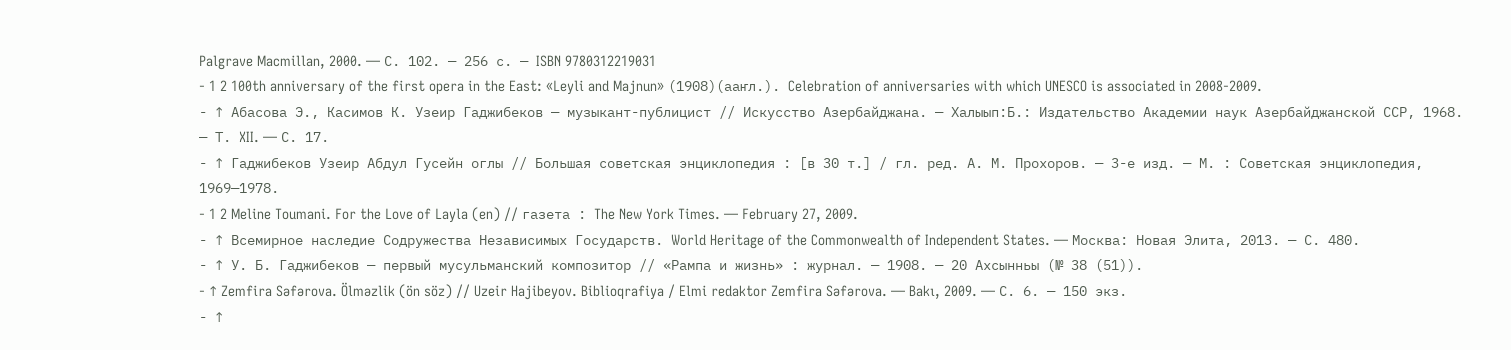Palgrave Macmillan, 2000. — С. 102. — 256 с. — ISBN 9780312219031
- 1 2 100th anniversary of the first opera in the East: «Leyli and Majnun» (1908)(ааҥл.). Celebration of anniversaries with which UNESCO is associated in 2008-2009.
- ↑ Абасова Э., Касимов К. Узеир Гаджибеков — музыкант-публицист // Искусство Азербайджана. — Халыып:Б.: Издательство Академии наук Азербайджанской ССР, 1968. — Т. XII. — С. 17.
- ↑ Гаджибеков Узеир Абдул Гусейн оглы // Большая советская энциклопедия : [в 30 т.] / гл. ред. А. М. Прохоров. — 3-е изд. — М. : Советская энциклопедия, 1969—1978.
- 1 2 Meline Toumani. For the Love of Layla (en) // газета : The New York Times. — February 27, 2009.
- ↑ Всемирное наследие Содружества Независимых Государств. World Heritage of the Commonwealth of Independent States. — Москва: Новая Элита, 2013. — С. 480.
- ↑ У. Б. Гаджибеков — первый мусульманский композитор // «Рампа и жизнь» : журнал. — 1908. — 20 Ахсынньы (№ 38 (51)).
- ↑ Zemfira Səfərova. Ölməzlik (ön söz) // Uzeir Hajibeyov. Biblioqrafiya / Elmi redaktor Zemfira Səfərova. — Bakı, 2009. — С. 6. — 150 экз.
- ↑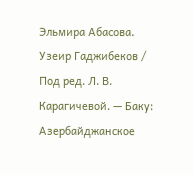Эльмира Абасова. Узеир Гаджибеков / Под ред. Л. В. Карагичевой. — Баку: Азербайджанское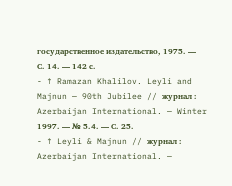государственное издательство, 1975. — С. 14. — 142 с.
- ↑ Ramazan Khalilov. Leyli and Majnun — 90th Jubilee // журнал : Azerbaijan International. — Winter 1997. — № 5.4. — С. 25.
- ↑ Leyli & Majnun // журнал : Azerbaijan International. —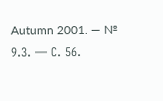Autumn 2001. — № 9.3. — С. 56.